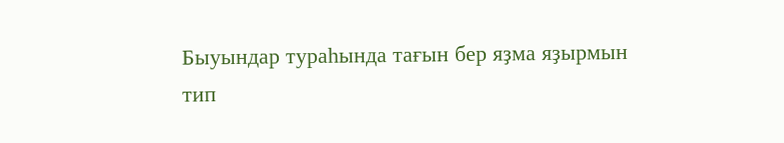Быуындар тураһында тағын бер яҙма яҙырмын тип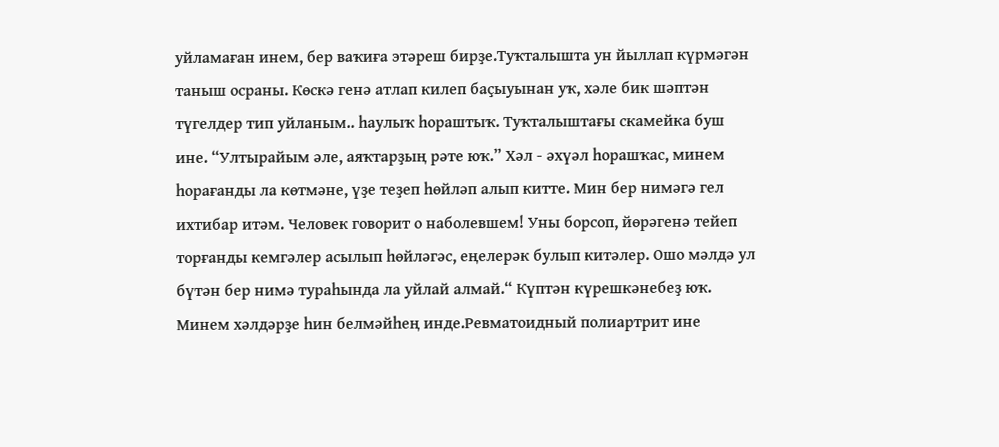уйламаған инем, бер ваҡиға этәреш бирҙе.Туҡталышта ун йыллап күрмәгән таныш осраны. Көскә генә атлап килеп баҫыуынан уҡ, хәле бик шәптән түгелдер тип уйланым.. һаулыҡ һораштыҡ. Туҡталыштағы скамейка буш ине. “Ултырайым әле, аяҡтарҙың рәте юҡ.” Хәл - әхүәл һорашҡас, минем һорағанды ла көтмәне, үҙе теҙеп һөйләп алып китте. Мин бер нимәгә гел ихтибар итәм. Человек говорит о наболевшем! Уны борсоп, йөрәгенә тейеп торғанды кемгәлер асылып һөйләгәс, еңелерәк булып китәлер. Ошо мәлдә ул бүтән бер нимә тураһында ла уйлай алмай.“ Күптән күрешкәнебеҙ юҡ. Минем хәлдәрҙе һин белмәйһең инде.Ревматоидный полиартрит ине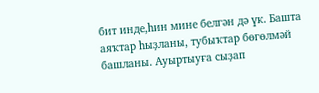бит инде,һин мине белгән дә үк. Башта аяҡтар һыҙланы, тубыҡтар бөгөлмәй башланы. Ауыртыуға сыҙап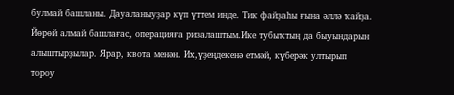булмай башланы. Дауаланыуҙар күп үттем инде. Тик файҙаһы ғына әллә ҡайҙа. Йөрөй алмай башлағас, операцияға ризалаштым.Ике тубыҡтың да быуындарын алыштырҙылар. Ярар, квота менән. Их,үҙеңдекенә етмәй, күберәк ултырып тороу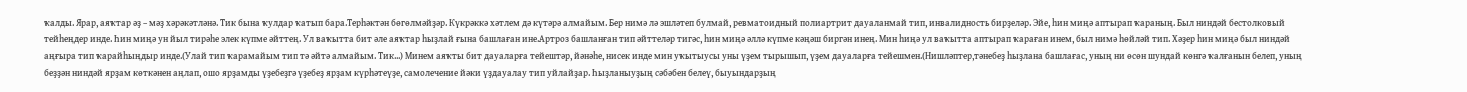ҡалды. Ярар, аяҡтар әҙ – мәҙ хәрәкәтләнә. Тик бына ҡулдар ҡатып бара.Терһәктән бөгөлмәйҙәр. Күкрәккә хәтлем дә күтәрә алмайым. Бер нимә лә эшләтеп булмай, ревматоидный полиартрит дауаланмай тип, инвалидность бирҙеләр. Эйе, һин миңә аптырап ҡараның. Был ниндәй бестолковый тейһеңдер инде. Һин миңә ун йыл тирәһе элек күпме әйттең. Ул ваҡытта бит әле аяҡтар һыҙлай ғына башлаған ине.Артроз башланған тип әйттеләр тигәс, һин миңә әллә күпме кәңәш биргән инең. Мин һиңә ул ваҡытта аптырап ҡараған инем, был нимә һөйләй тип. Хәҙер һин миңә был ниндәй аңғыра тип ҡарайһыңдыр инде.(Улай тип ҡарамайым тип тә әйтә алмайым. Тик...) Минем аяҡты бит дауаларға тейештәр, йәнәһе, нисек инде мин уҡытыусы уны үҙем тырышып, үҙем дауаларға тейешмен.(Нишләптер,тәнебеҙ һыҙлана башлағас, уның ни өсөн шундай көнгә ҡалғанын белеп, уның беҙҙән ниндәй ярҙам көткәнен аңлап, ошо ярҙамды үҙебеҙгә үҙебеҙ ярҙам күрһәтеүҙе, самолечение йәки үҙдауалау тип уйлайҙар. Һыҙланыуҙың сәбәбен белеү, быуындарҙың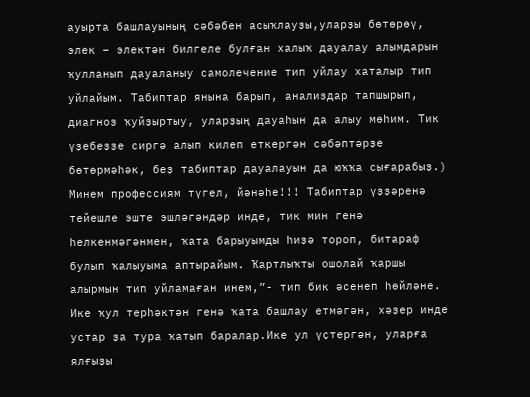ауырта башлауының сәбәбен асыҡлауҙы,уларҙы бөтөрөү, элек – электән билгеле булған халыҡ дауалау алымдарын ҡулланып дауаланыу самолечение тип уйлау хаталыр тип уйлайым. Табиптар янына барып, анализдар тапшырып, диагноз ҡуйҙыртыу, уларҙың дауаһын да алыу мөһим. Тик үҙебеҙҙе сиргә алып килеп еткергән сәбәптәрҙе бөтөрмәһәк, беҙ табиптар дауалауын да юҡҡа сығарабыҙ.) Минем профессиям түгел, йәнәһе!!! Табиптар үҙҙәренә тейешле эште эшләгәндәр инде, тик мин генә һелкенмәгәнмен, ҡата барыуымды һиҙә тороп, битараф булып ҡалыуыма аптырайым. Ҡартлыҡты ошолай ҡаршы алырмын тип уйламаған инем,”- тип бик әсенеп һөйләне. Ике ҡул терһәктән генә ҡата башлау етмәгән, хәҙер инде устар ҙа тура ҡатып баралар.Ике ул үҫтергән, уларға ялғыҙы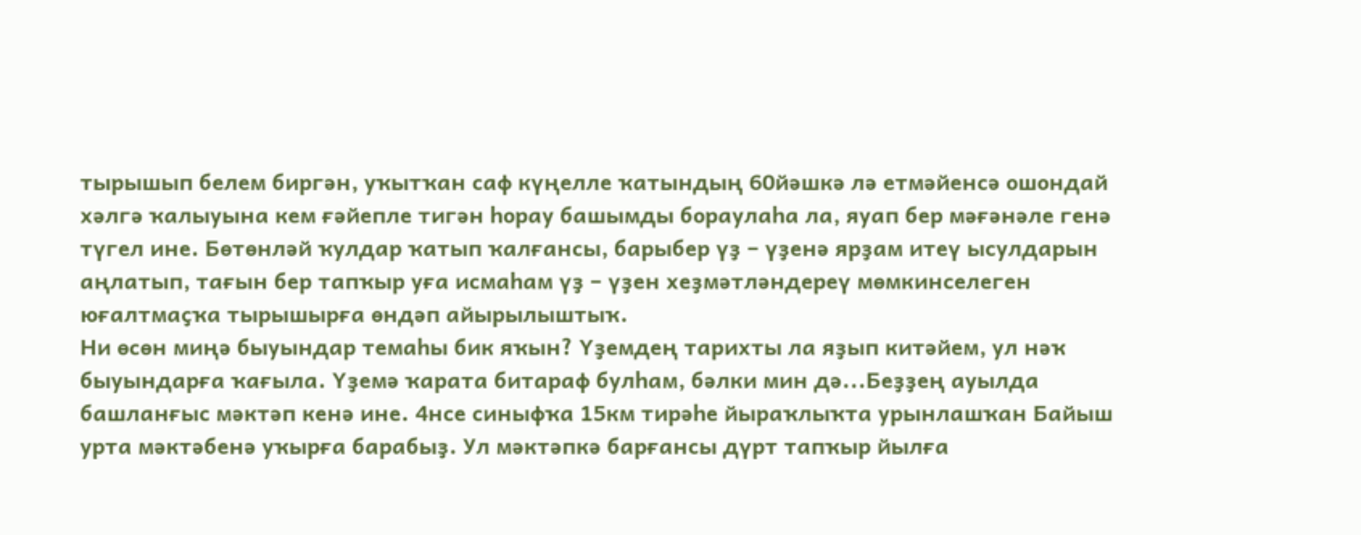тырышып белем биргән, уҡытҡан саф күңелле ҡатындың 60йәшкә лә етмәйенсә ошондай хәлгә ҡалыуына кем ғәйепле тигән һорау башымды бораулаһа ла, яуап бер мәғәнәле генә түгел ине. Бөтөнләй ҡулдар ҡатып ҡалғансы, барыбер үҙ – үҙенә ярҙам итеү ысулдарын аңлатып, тағын бер тапҡыр уға исмаһам үҙ – үҙен хеҙмәтләндереү мөмкинселеген юғалтмаҫҡа тырышырға өндәп айырылыштыҡ.
Ни өсөн миңә быуындар темаһы бик яҡын? Үҙемдең тарихты ла яҙып китәйем, ул нәҡ быуындарға ҡағыла. Үҙемә ҡарата битараф булһам, бәлки мин дә...Беҙҙең ауылда башланғыс мәктәп кенә ине. 4нсе синыфҡа 15км тирәһе йыраҡлыҡта урынлашҡан Байыш урта мәктәбенә уҡырға барабыҙ. Ул мәктәпкә барғансы дүрт тапҡыр йылға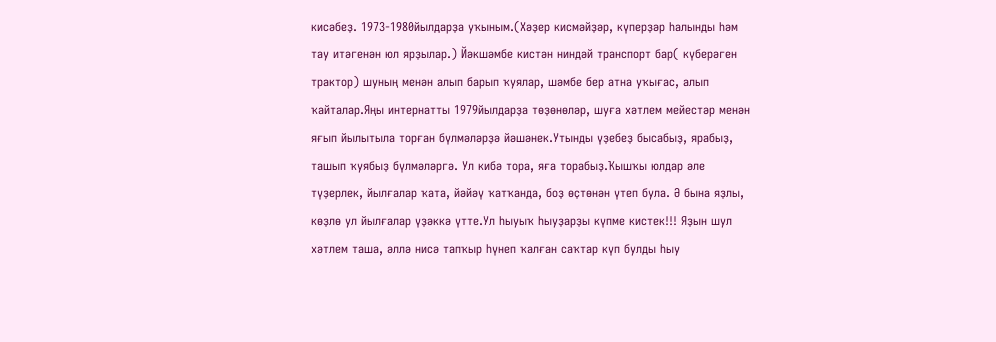кисәбеҙ. 1973-1980йылдарҙа уҡыным.(Хәҙер кисмәйҙәр, күперҙәр һалынды һәм тау итәгенән юл ярҙылар.) Йәкшәмбе кистән ниндәй транспорт бар( күберәген трактор) шуның менән алып барып ҡуялар, шәмбе бер атна уҡығас, алып ҡайталар.Яңы интернатты 1979йылдарҙа төҙөнөләр, шуға хәтлем мейестәр менән яғып йылытыла торған бүлмәләрҙә йәшәнек.Утынды үҙебеҙ бысабыҙ, ярабыҙ, ташып ҡуябыҙ бүлмәләргә. Ул кибә тора, яға торабыҙ.Ҡышҡы юлдар әле түҙерлек, йылғалар ҡата, йәйәү ҡатҡанда, боҙ өҫтөнән үтеп була. Ә бына яҙлы, көҙлө ул йылғалар үҙәккә үтте.Ул һыуыҡ һыуҙарҙы күпме кистек!!! Яҙын шул хәтлем таша, әллә нисә тапҡыр һүнеп ҡалған саҡтар күп булды һыу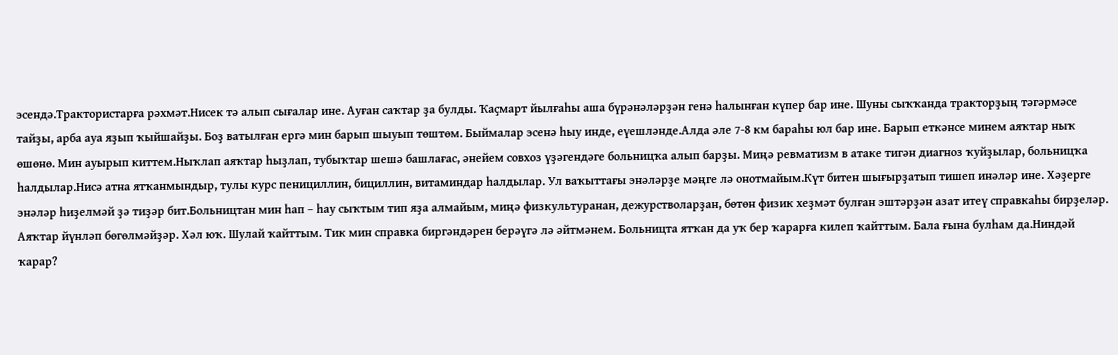эсендә.Трактористарға рәхмәт.Нисек тә алып сығалар ине. Ауған саҡтар ҙа булды. Ҡаҫмарт йылғаһы аша бүрәнәләрҙән генә һалынған күпер бар ине. Шуны сыҡҡанда тракторҙың тәгәрмәсе тайҙы, арба ауа яҙып ҡыйшайҙы. Боҙ ватылған ергә мин барып шыуып төштөм. Быймалар эсенә һыу инде, еүешләнде.Алда әле 7-8 км бараһы юл бар ине. Барып еткәнсе минем аяҡтар ныҡ өшөнө. Мин ауырып киттем.Ныҡлап аяҡтар һыҙлап, тубыҡтар шешә башлағас, әнейем совхоз үҙәгендәге больницҡа алып барҙы. Миңә ревматизм в атаке тигән диагноз ҡуйҙылар, больницҡа һалдылар.Нисә атна ятҡанмындыр, тулы курс пенициллин, бициллин, витаминдар һалдылар. Ул ваҡыттағы энәләрҙе мәңге лә онотмайым.Күт битен шығырҙатып тишеп инәләр ине. Хәҙерге энәләр һиҙелмәй ҙә тиҙәр бит.Больництан мин һап – һау сыҡтым тип яҙа алмайым, миңә физкультуранан, дежурстволарҙан, бөтөн физик хеҙмәт булған эштәрҙән азат итеү справкаһы бирҙеләр. Аяҡтар йүнләп бөгөлмәйҙәр. Хәл юҡ. Шулай ҡайттым. Тик мин справка биргәндәрен берәүгә лә әйтмәнем. Больницта ятҡан да уҡ бер ҡарарға килеп ҡайттым. Бала ғына булһам да.Ниндәй ҡарар?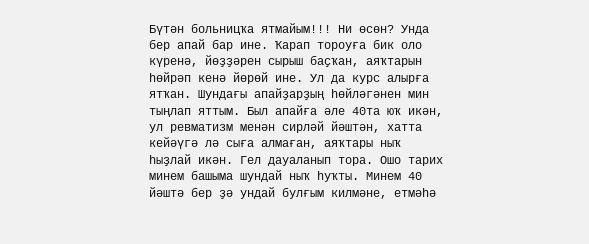Бүтән больницҡа ятмайым!!! Ни өсөн? Унда бер апай бар ине. Ҡарап тороуға бик оло күренә, йөҙҙәрен сырыш баҫҡан, аяҡтарын һөйрәп кенә йөрөй ине. Ул да курс алырға ятҡан. Шундағы апайҙарҙың һөйләгәнен мин тыңлап яттым. Был апайға әле 40та юҡ икән, ул ревматизм менән сирләй йәштән, хатта кейәүгә лә сыға алмаған, аяҡтары ныҡ һыҙлай икән. Гел дауаланып тора. Ошо тарих минем башыма шундай ныҡ һуҡты. Минем 40 йәштә бер ҙә ундай булғым килмәне, етмәһә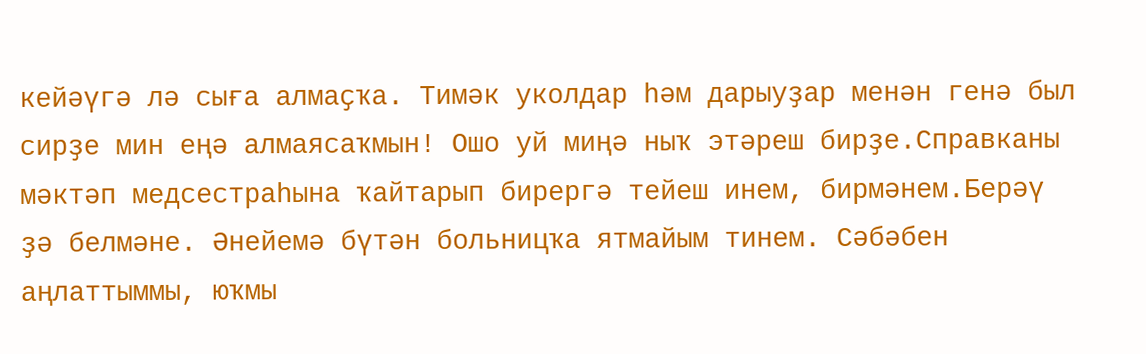кейәүгә лә сыға алмаҫҡа. Тимәк уколдар һәм дарыуҙар менән генә был сирҙе мин еңә алмаясаҡмын! Ошо уй миңә ныҡ этәреш бирҙе.Справканы мәктәп медсестраһына ҡайтарып бирергә тейеш инем, бирмәнем.Берәү ҙә белмәне. Әнейемә бүтән больницҡа ятмайым тинем. Сәбәбен аңлаттыммы, юҡмы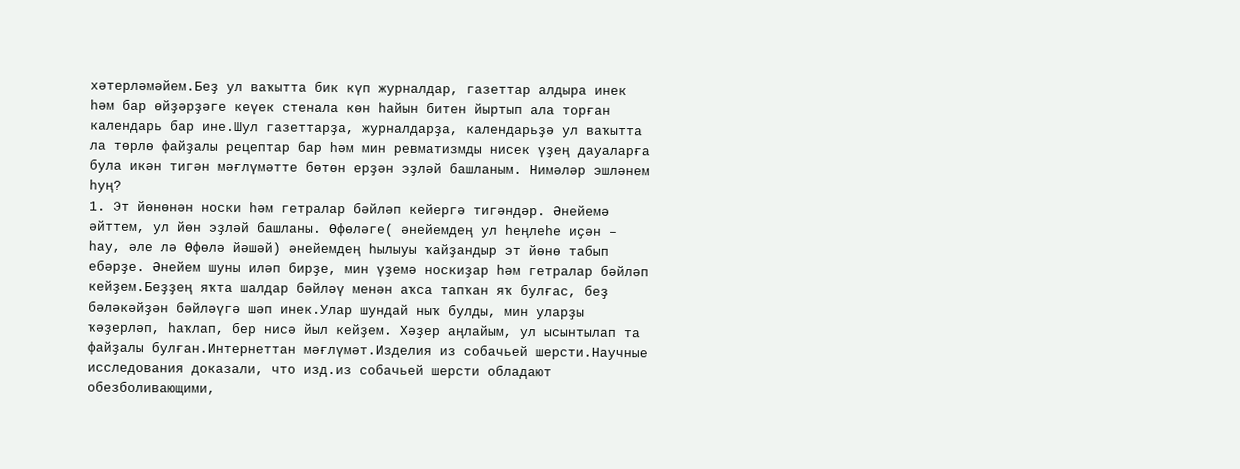хәтерләмәйем.Беҙ ул ваҡытта бик күп журналдар, газеттар алдыра инек һәм бар өйҙәрҙәге кеүек стенала көн һайын битен йыртып ала торған календарь бар ине.Шул газеттарҙа, журналдарҙа, календарьҙә ул ваҡытта ла төрлө файҙалы рецептар бар һәм мин ревматизмды нисек үҙең дауаларға була икән тигән мәғлүмәтте бөтөн ерҙән эҙләй башланым. Нимәләр эшләнем һуң?
1. Эт йөнөнән носки һәм гетралар бәйләп кейергә тигәндәр. Әнейемә әйттем, ул йөн эҙләй башланы. Өфөләге( әнейемдең ул һеңлеһе иҫән – һау, әле лә Өфөлә йәшәй) әнейемдең һылыуы ҡайҙандыр эт йөнө табып ебәрҙе. Әнейем шуны иләп бирҙе, мин үҙемә носкиҙар һәм гетралар бәйләп кейҙем.Беҙҙең яҡта шалдар бәйләү менән аҡса тапҡан яҡ булғас, беҙ бәләкәйҙән бәйләүгә шәп инек.Улар шундай ныҡ булды, мин уларҙы ҡәҙерләп, һаҡлап, бер нисә йыл кейҙем. Хәҙер аңлайым, ул ысынтылап та файҙалы булған.Интернеттан мәғлүмәт.Изделия из собачьей шерсти.Научные исследования доказали, что изд.из собачьей шерсти обладают обезболивающими,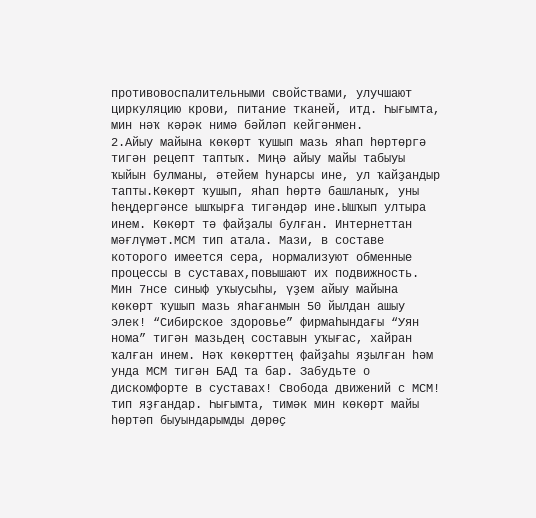противовоспалительными свойствами, улучшают циркуляцию крови, питание тканей, итд. Һығымта, мин нәҡ кәрәк нимә бәйләп кейгәнмен.
2.Айыу майына көкөрт ҡушып мазь яһап һөртөргә тигән рецепт таптыҡ. Миңә айыу майы табыуы ҡыйын булманы, әтейем һунарсы ине, ул ҡайҙандыр тапты.Көкөрт ҡушып, яһап һөртә башланыҡ, уны һеңдергәнсе ышҡырға тигәндәр ине.Ышҡып ултыра инем. Көкөрт тә файҙалы булған. Интернеттан мәғлүмәт.МСМ тип атала. Мази, в составе которого имеется сера, нормализуют обменные процессы в суставах,повышают их подвижность. Мин 7нсе синыф уҡыусыһы, үҙем айыу майына көкөрт ҡушып мазь яһағанмын 50 йылдан ашыу элек! “Сибирское здоровье” фирмаһындағы “Уян нома” тигән мазьдең составын уҡығас, хайран ҡалған инем. Нәҡ көкөрттең файҙаһы яҙылған һәм унда МСМ тигән БАД та бар. Забудьте о дискомфорте в суставах! Свобода движений с МСМ! тип яҙғандар. Һығымта, тимәк мин көкөрт майы һөртәп быуындарымды дөрөҫ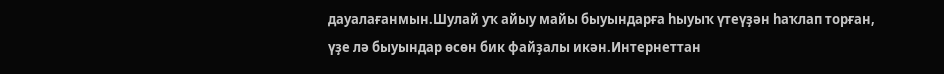дауалағанмын.Шулай уҡ айыу майы быуындарға һыуыҡ үтеүҙән һаҡлап торған, үҙе лә быуындар өсөн бик файҙалы икән.Интернеттан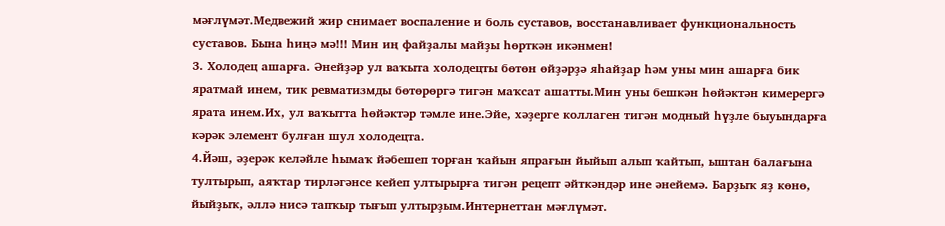мәғлүмәт.Медвежий жир снимает воспаление и боль суставов, восстанавливает функциональность суставов. Бына һиңә мә!!! Мин иң файҙалы майҙы һөрткән икәнмен!
3. Холодец ашарға. Әнейҙәр ул ваҡыта холодецты бөтөн өйҙәрҙә яһайҙар һәм уны мин ашарға бик яратмай инем, тик ревматизмды бөтөрөргә тигән маҡсат ашатты.Мин уны бешкән һөйәктән кимерергә ярата инем.Их, ул ваҡытта һөйәктәр тәмле ине.Эйе, хәҙерге коллаген тигән модный һүҙле быуындарға кәрәк элемент булған шул холодецта.
4.Йәш, әҙерәк келәйле һымаҡ йәбешеп торған ҡайын япрағын йыйып алып ҡайтып, ыштан балағына тултырып, аяҡтар тирләгәнсе кейеп ултырырға тигән рецепт әйткәндәр ине әнейемә. Барҙыҡ яҙ көнө, йыйҙыҡ, әллә нисә тапҡыр тығып ултырҙым.Интернеттан мәғлүмәт.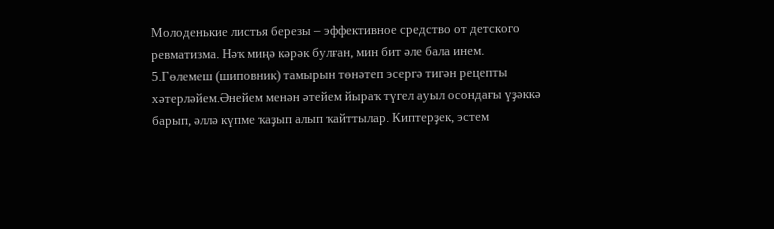Молоденькие листья березы – эффективное средство от детского ревматизма. Нәҡ миңә кәрәк булған, мин бит әле бала инем.
5.Гөлемеш (шиповник) тамырын төнәтеп эсергә тигән рецепты хәтерләйем.Әнейем менән әтейем йыраҡ түгел ауыл осондағы үҙәккә барып, әллә күпме ҡаҙып алып ҡайттылар. Киптерҙек, эстем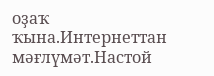оҙаҡ ҡына.Интернеттан мәғлүмәт.Настой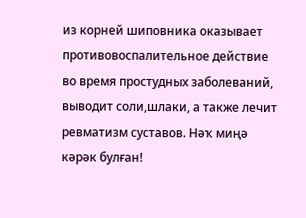из корней шиповника оказывает противовоспалительное действие во время простудных заболеваний, выводит соли,шлаки, а также лечит ревматизм суставов. Нәҡ миңә кәрәк булған!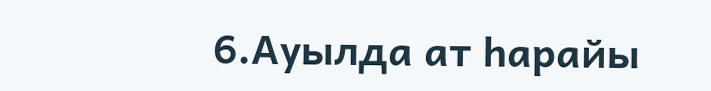6.Ауылда ат һарайы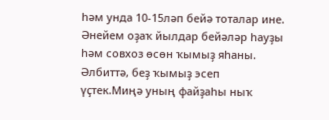һәм унда 10-15ләп бейә тоталар ине. Әнейем оҙаҡ йылдар бейәләр һауҙы һәм совхоз өсөн ҡымыҙ яһаны. Әлбиттә, беҙ ҡымыҙ эсеп үҫтек.Миңә уның файҙаһы ныҡ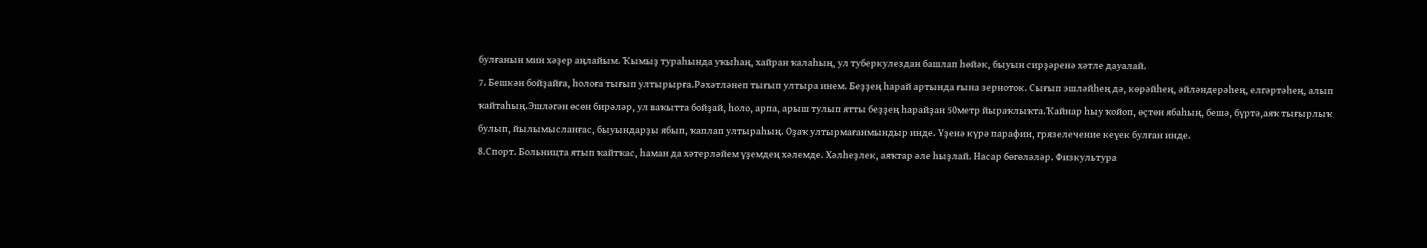булғанын мин хәҙер аңлайым. Ҡымыҙ тураһында уҡыһаң, хайран ҡалаһың, ул туберкулездан башлап һөйәк, быуын сирҙәренә хәтле дауалай.
7. Бешкән бойҙайға, һолоға тығып ултырырға.Рәхәтләнеп тығып ултыра инем. Беҙҙең һарай артында ғына зерноток. Сығып эшләйһең дә, көрәйһең, әйләндерәһең, елгәртәһең, алып ҡайтаһың.Эшләгән өсөн бирәләр, ул ваҡытта бойҙай, һоло, арпа, арыш тулып ятты беҙҙең һарайҙан 50метр йыраҡлыҡта.Ҡайнар һыу ҡойоп, өҫтөн ябаһың, бешә, бүртә,аяҡ тығырлыҡ булып, йылымысланғас, быуындарҙы ябып, ҡаплап ултыраһың. Оҙаҡ ултырмағанмындыр инде. Үҙенә күрә парафин, грязелечение кеүек булған инде.
8.Спорт. Больницта ятып ҡайтҡас, һаман да хәтерләйем үҙемдең хәлемде. Хәлһеҙлек, аяҡтар әле һыҙлай. Насар бөгөләләр. Физкультура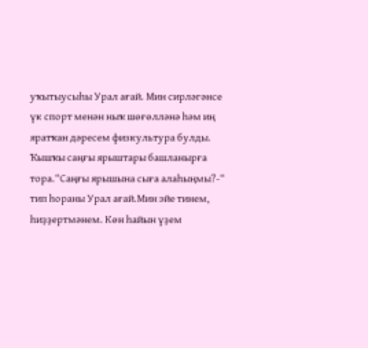уҡытыусыһы Урал ағай. Мин сирләгәнсе үк спорт менән ныҡ шөғөлләнә һәм иң яратҡан дәресем физкультура булды. Ҡышҡы саңғы ярыштары башланырға тора.“Саңғы ярышына сыға алаһыңмы?-“ тип һораны Урал ағай.Мин эйе тинем, һиҙҙертмәнем. Көн һайын үҙем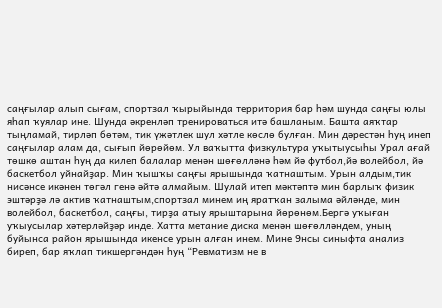саңғылар алып сығам, спортзал ҡырыйында территория бар һәм шунда саңғы юлы яһап ҡуялар ине. Шунда әкренләп тренироваться итә башланым. Башта аяҡтар тыңламай, тирләп бөтәм, тик үжәтлек шул хәтле көслө булған. Мин дәрестән һуң инеп саңғылар алам да, сығып йөрөйөм. Ул ваҡытта физкультура уҡытыусыһы Урал ағай төшкө аштан һуң да килеп балалар менән шөғөлләнә һәм йә футбол,йә волейбол, йә баскетбол уйнайҙар. Мин ҡышҡы саңғы ярышында ҡатнаштым. Урын алдым,тик нисәнсе икәнен төгәл генә әйтә алмайым. Шулай итеп мәктәптә мин барлыҡ физик эштәрҙә лә актив ҡатнаштым,спортзал минем иң яратҡан залыма әйләнде, мин волейбол, баскетбол, саңғы, тирҙа атыу ярыштарына йөрөнөм.Бергә уҡыған уҡыусылар хәтерләйҙәр инде. Хатта метание диска менән шөғөлләндем, уның буйынса район ярышында икенсе урын алған инем. Мине 9нсы синыфта анализ биреп, бар яҡлап тикшергәндән һуң “Ревматизм не в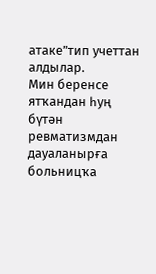атаке”тип учеттан алдылар.
Мин беренсе ятҡандан һуң бүтән ревматизмдан дауаланырға больницҡа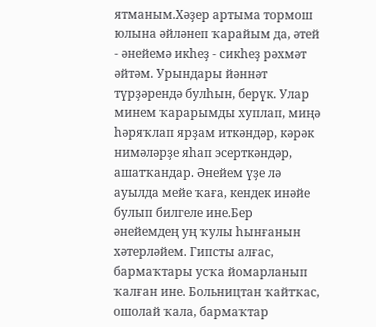ятманым.Хәҙер артыма тормош юлына әйләнеп ҡарайым да, әтей - әнейемә икһеҙ - сикһеҙ рәхмәт әйтәм. Урындары йәннәт түрҙәрендә булһын, берүк. Улар минем ҡарарымды хуплап, миңә һәряҡлап ярҙам иткәндәр, кәрәк нимәләрҙе яһап эсерткәндәр, ашатҡандар. Әнейем үҙе лә ауылда мейе ҡаға, кендек инәйе булып билгеле ине.Бер әнейемдең уң ҡулы һынғанын хәтерләйем. Гипсты алғас, бармаҡтары усҡа йомарланып ҡалған ине. Больництан ҡайтҡас, ошолай ҡала, бармаҡтар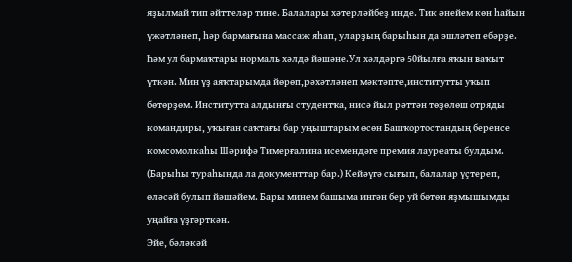яҙылмай тип әйттеләр тине. Балалары хәтерләйбеҙ инде. Тик әнейем көн һайын үжәтләнеп, һәр бармағына массаж яһап, уларҙың барыһын да эшләтеп ебәрҙе. Һәм ул бармаҡтары нормаль хәлдә йәшәне.Ул хәлдәргә 50йылға яҡын ваҡыт үткән. Мин үҙ аяҡтарымда йөрөп,рәхәтләнеп мәктәпте,институтты уҡып бөтөрҙөм. Институтта алдынғы студентҡа, нисә йыл рәттән төҙөлөш отряды командиры, уҡыған саҡтағы бар уңыштарым өсөн Башҡортостандың беренсе комсомолкаһы Шәрифә Тимерғалина исемендәге премия лауреаты булдым. (Барыһы тураһында ла документтар бар.) Кейәүгә сығып, балалар үҫтереп, өләсәй булып йәшәйем. Бары минем башыма ингән бер уй бөтөн яҙмышымды уңайға үҙгәрткән.
Эйе, бәләкәй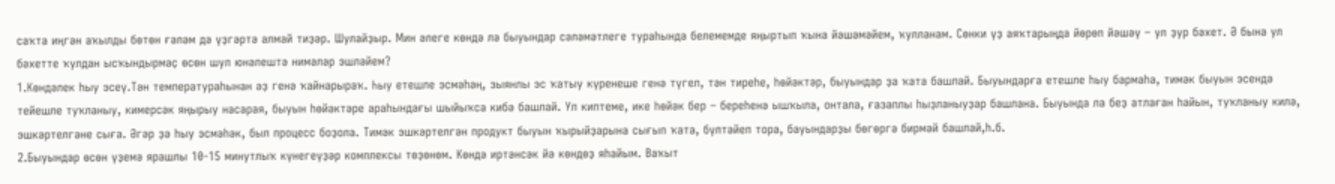саҡта иңгән аҡылды бөтөн ғәләм дә үҙгәртә алмай тиҙәр. Шулайҙыр. Мин әлеге көндә лә быуындар сәләмәтлеге тураһында белемемде яңыртып ҡына йәшәмәйем, ҡулланам. Сөнки үҙ аяҡтарыңда йөрөп йәшәү – ул ҙур бәхет. Ә бына ул бәхетте ҡулдан ысҡындырмаҫ өсөн шул юнәлештә нимәләр эшләйем?
1.Көндәлек һыу эсеү.Тән температураһынан әҙ генә ҡайнарыраҡ. Һыу етешле эсмәһәң, зыянлы эс ҡатыу күренеше генә түгел, тән тиреһе, һөйәктәр, быуындар ҙа ҡата башлай. Быуындарға етешле һыу бармаһа, тимәк быуын эсендә тейешле туҡланыу, кимерсәк яңырыу насарая, быуын һөйәктәре араһындағы шыйыҡса кибә башлай. Ул киптеме, ике һөйәк бер – береһенә ышҡыла, онтала, ғазаплы һыҙланыуҙар башлана. Быуында ла беҙ атлаған һайын, туҡланыу килә, эшкәртелгәне сыға. Әгәр ҙә һыу эсмәһәк, был процесс боҙола. Тимәк эшкәртелгән продукт быуын ҡырыйҙарына сығып ҡата, бүлтәйеп тора, бауындарҙы бөгөргә бирмәй башлай,һ.б.
2.Быуындар өсөн үҙемә ярашлы 10-15 минутлыҡ күнегеүҙәр комплексы төҙөнөм. Көндә иртәнсәк йә көндөҙ яһайым. Ваҡыт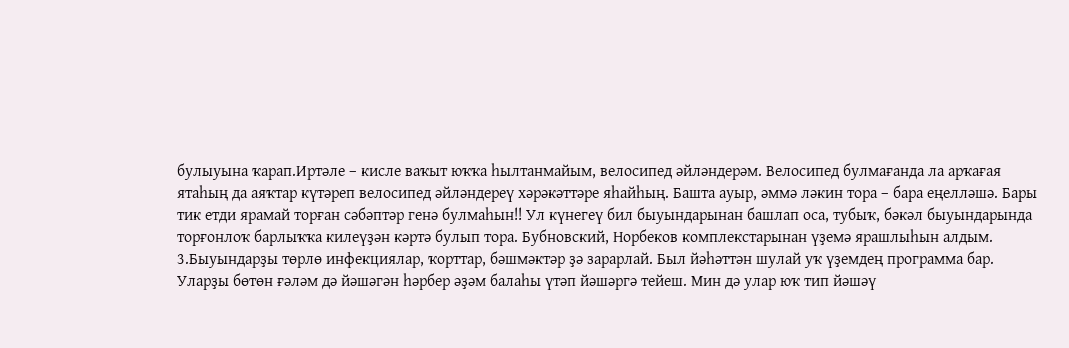булыуына ҡарап.Иртәле – кисле ваҡыт юҡҡа һылтанмайым, велосипед әйләндерәм. Велосипед булмағанда ла арҡағая ятаһың да аяҡтар күтәреп велосипед әйләндереү хәрәкәттәре яһайһың. Башта ауыр, әммә ләкин тора – бара еңелләшә. Бары тик етди ярамай торған сәбәптәр генә булмаһын!! Ул күнегеү бил быуындарынан башлап оса, тубыҡ, бәкәл быуындарында торғонлоҡ барлыҡҡа килеүҙән кәртә булып тора. Бубновский, Норбеков комплекстарынан үҙемә ярашлыһын алдым.
3.Быуындарҙы төрлө инфекциялар, ҡорттар, бәшмәктәр ҙә зарарлай. Был йәһәттән шулай уҡ үҙемдең программа бар. Уларҙы бөтөн ғәләм дә йәшәгән һәрбер әҙәм балаһы үтәп йәшәргә тейеш. Мин дә улар юҡ тип йәшәү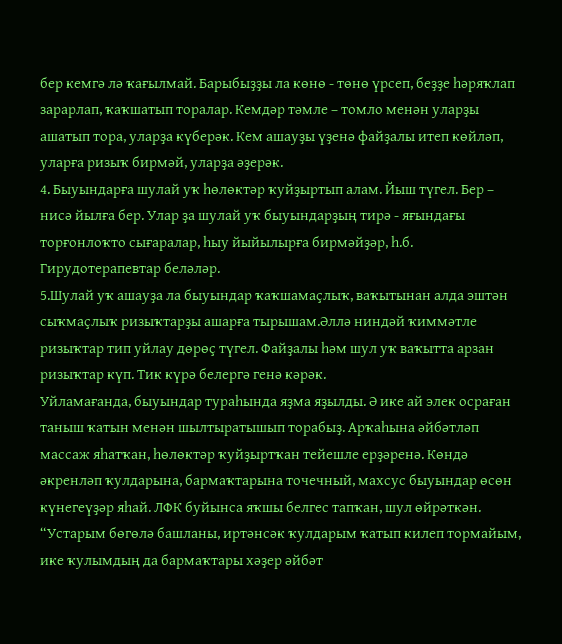бер кемгә лә ҡағылмай. Барыбыҙҙы ла көнө - төнө үрсеп, беҙҙе һәряҡлап зарарлап, ҡаҡшатып торалар. Кемдәр тәмле – томло менән уларҙы ашатып тора, уларҙа күберәк. Кем ашауҙы үҙенә файҙалы итеп көйләп, уларға ризыҡ бирмәй, уларҙа әҙерәк.
4. Быуындарға шулай уҡ һөлөктәр ҡуйҙыртып алам. Йыш түгел. Бер – нисә йылға бер. Улар ҙа шулай уҡ быуындарҙың тирә - яғындағы торғонлоҡто сығаралар, һыу йыйылырға бирмәйҙәр, һ.б. Гирудотерапевтар беләләр.
5.Шулай уҡ ашауҙа ла быуындар ҡаҡшамаҫлыҡ, ваҡытынан алда эштән сыҡмаҫлыҡ ризыҡтарҙы ашарға тырышам.Әллә ниндәй ҡиммәтле ризыҡтар тип уйлау дөрөҫ түгел. Файҙалы һәм шул уҡ ваҡытта арзан ризыҡтар күп. Тик күрә белергә генә кәрәк.
Уйламағанда, быуындар тураһында яҙма яҙылды. Ә ике ай элек осраған таныш ҡатын менән шылтыратышып торабыҙ. Арҡаһына әйбәтләп массаж яһатҡан, һөлөктәр ҡуйҙыртҡан тейешле ерҙәренә. Көндә әкренләп ҡулдарына, бармаҡтарына точечный, махсус быуындар өсөн күнегеүҙәр яһай. ЛФК буйынса яҡшы белгес тапҡан, шул өйрәткән. “Устарым бөгөлә башланы, иртәнсәк ҡулдарым ҡатып килеп тормайым, ике ҡулымдың да бармаҡтары хәҙер әйбәт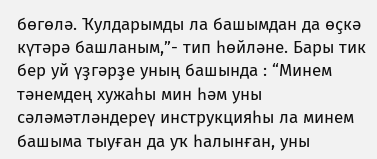бөгөлә. Ҡулдарымды ла башымдан да өҫкә күтәрә башланым,”- тип һөйләне. Бары тик бер уй үҙгәрҙе уның башында : “Минем тәнемдең хужаһы мин һәм уны сәләмәтләндереү инструкцияһы ла минем башыма тыуған да уҡ һалынған, уны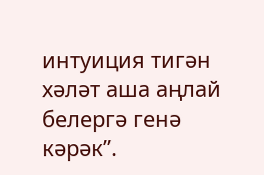интуиция тигән хәләт аша аңлай белергә генә кәрәк”.